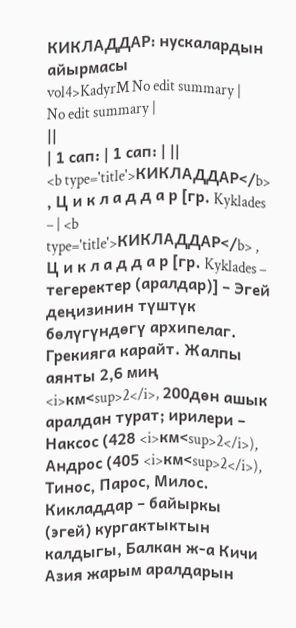КИКЛАДДАР: нускалардын айырмасы
vol4>KadyrM No edit summary |
No edit summary |
||
| 1 сап: | 1 сап: | ||
<b type='title'>КИКЛАДДАР</b> , Ц и к л а д д а р [гр. Kyklades – | <b type='title'>КИКЛАДДАР</b> , Ц и к л а д д а р [гр. Kyklades – тегеректер (аралдар)] – Эгей деңизинин түштүк бөлүгүндөгү архипелаг. Грекияга карайт. Жалпы аянты 2,6 миң <i>км<sup>2</i>, 200дөн ашык аралдан турат; ирилери – Наксос (428 <i>км<sup>2</i>), Андрос (405 <i>км<sup>2</i>), Тинос, Парос, Милос. Кикладдар – байыркы (эгей) кургактыктын калдыгы, Балкан ж-а Кичи Азия жарым аралдарын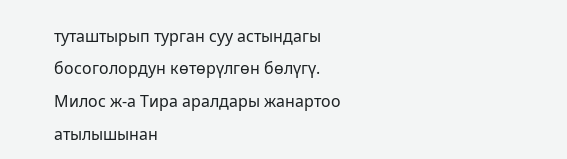туташтырып турган суу астындагы босоголордун көтөрүлгөн бөлүгү. Милос ж-а Тира аралдары жанартоо атылышынан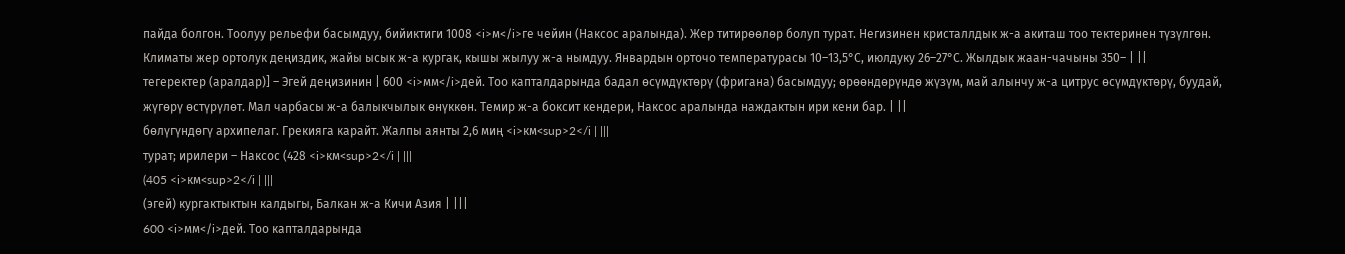пайда болгон. Тоолуу рельефи басымдуу, бийиктиги 1008 <i>м</i>ге чейин (Наксос аралында). Жер титирөөлөр болуп турат. Негизинен кристаллдык ж-а акиташ тоо тектеринен түзүлгөн. Климаты жер ортолук деңиздик, жайы ысык ж-а кургак, кышы жылуу ж-а нымдуу. Январдын орточо температурасы 10–13,5°С, июлдуку 26–27°С. Жылдык жаан-чачыны 350– | ||
тегеректер (аралдар)] – Эгей деңизинин | 600 <i>мм</i>дей. Тоо капталдарында бадал өсүмдүктөрү (фригана) басымдуу; өрөөндөрүндө жүзүм, май алынчу ж-а цитрус өсүмдүктөрү, буудай, жүгөрү өстүрүлөт. Мал чарбасы ж-а балыкчылык өнүккөн. Темир ж-а боксит кендери, Наксос аралында наждактын ири кени бар. | ||
бөлүгүндөгү архипелаг. Грекияга карайт. Жалпы аянты 2,6 миң <i>км<sup>2</i | |||
турат; ирилери – Наксос (428 <i>км<sup>2</i | |||
(405 <i>км<sup>2</i | |||
(эгей) кургактыктын калдыгы, Балкан ж-а Кичи Азия | |||
600 <i>мм</i>дей. Тоо капталдарында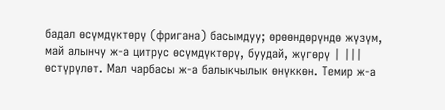бадал өсүмдүктөрү (фригана) басымдуу; өрөөндөрүндө жүзүм, май алынчу ж-а цитрус өсүмдүктөрү, буудай, жүгөрү | |||
өстүрүлөт. Мал чарбасы ж-а балыкчылык өнүккөн. Темир ж-а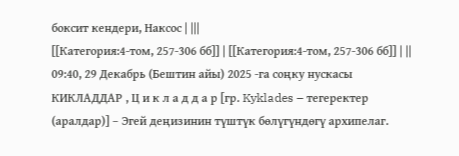боксит кендери, Наксос | |||
[[Категория:4-том, 257-306 бб]] | [[Категория:4-том, 257-306 бб]] | ||
09:40, 29 Декабрь (Бештин айы) 2025 -га соңку нускасы
КИКЛАДДАР , Ц и к л а д д а р [гр. Kyklades – тегеректер (аралдар)] – Эгей деңизинин түштүк бөлүгүндөгү архипелаг.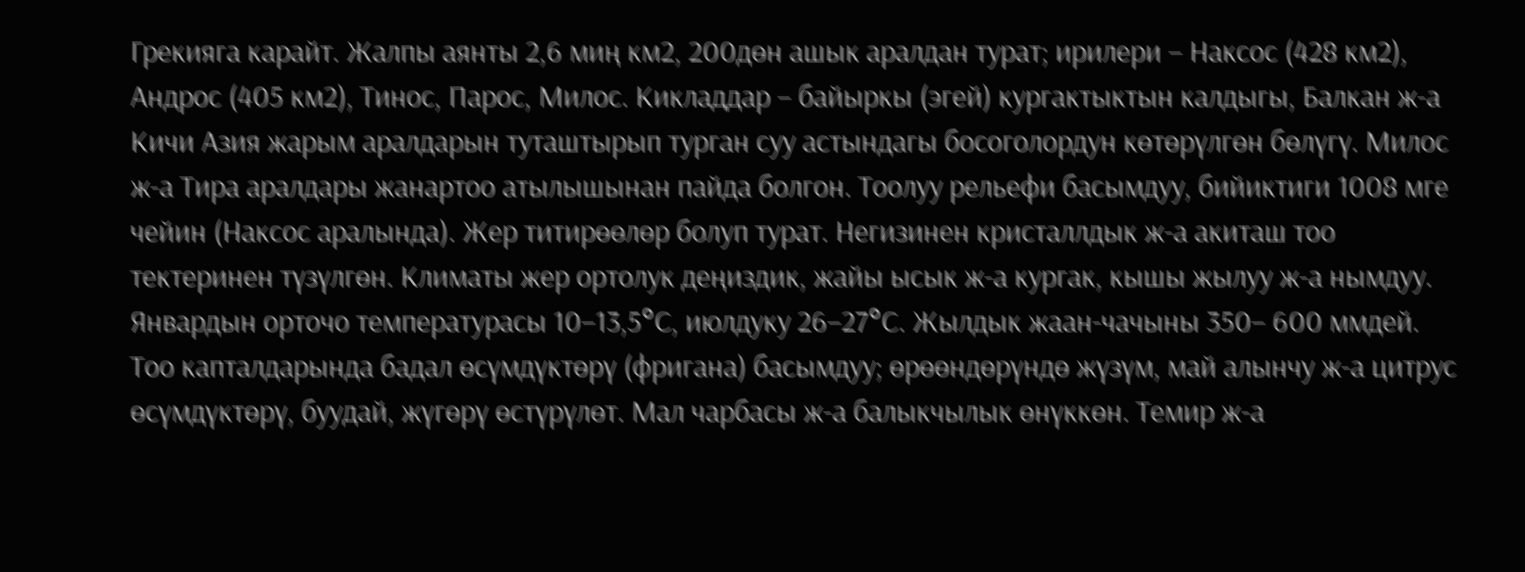Грекияга карайт. Жалпы аянты 2,6 миң км2, 200дөн ашык аралдан турат; ирилери – Наксос (428 км2), Андрос (405 км2), Тинос, Парос, Милос. Кикладдар – байыркы (эгей) кургактыктын калдыгы, Балкан ж-а Кичи Азия жарым аралдарын туташтырып турган суу астындагы босоголордун көтөрүлгөн бөлүгү. Милос ж-а Тира аралдары жанартоо атылышынан пайда болгон. Тоолуу рельефи басымдуу, бийиктиги 1008 мге чейин (Наксос аралында). Жер титирөөлөр болуп турат. Негизинен кристаллдык ж-а акиташ тоо тектеринен түзүлгөн. Климаты жер ортолук деңиздик, жайы ысык ж-а кургак, кышы жылуу ж-а нымдуу. Январдын орточо температурасы 10–13,5°С, июлдуку 26–27°С. Жылдык жаан-чачыны 350– 600 ммдей. Тоо капталдарында бадал өсүмдүктөрү (фригана) басымдуу; өрөөндөрүндө жүзүм, май алынчу ж-а цитрус өсүмдүктөрү, буудай, жүгөрү өстүрүлөт. Мал чарбасы ж-а балыкчылык өнүккөн. Темир ж-а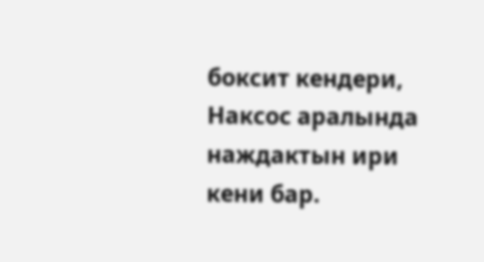боксит кендери, Наксос аралында наждактын ири кени бар.